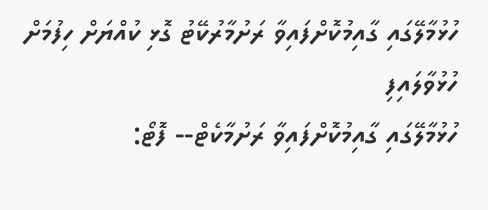ހުޅުމާލޭގައި ގާއިމުކޮށްފައިވާ ރަށުމާރުކޭޓު ގޮޅި ކުއްޔަށް ހިފުމަށް ހުޅުވާލައިފި
ހުޅުމާލޭގައި ގާއިމުކޮށްފައިވާ ރަށުމާކެޓް-- ފޮޓޯ: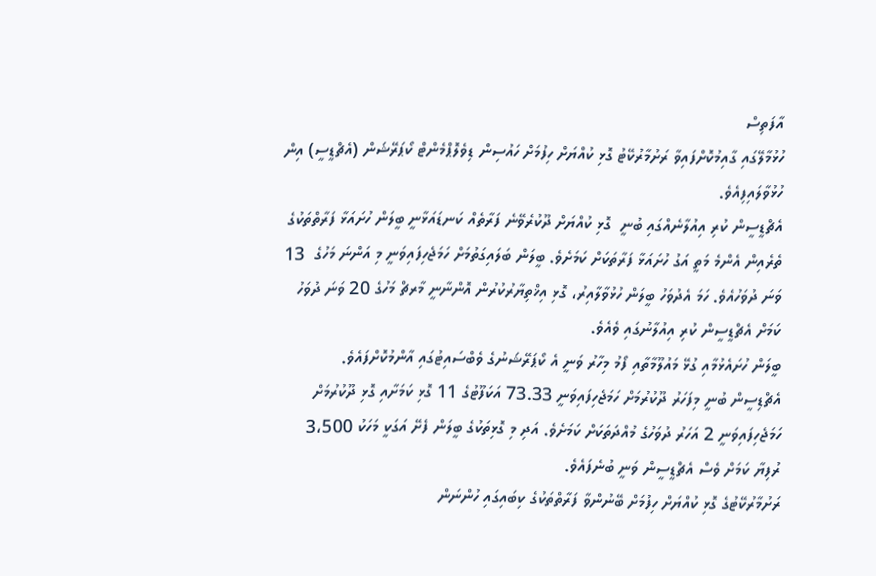އާފަތިސް
ހުޅުމާލޭގައި ގާއިމުކޮށްފައިވާ ރަށުމާރުކޭޓު ގޮޅި ކުއްޔަށް ހިފުމަށް ހައުސިން ޑިވެލޮޕްމެންޓް ކޯޕަރޭޝަން (އެޗްޑީސީ) އިން ހުޅުވާލައިފިއެވެ.
އެޗްޑީސީން ކުރި އިއުލާނެއްގައި ބުނީ  ގޮޅި ކުއްޔަށް ދޫކުރެވޭނެ ފަރާތެއް ކަނޑައަޅާނީ ބީލަން ހުށައަޅާ ފަރާތްތަކުގެ ތެރެއިން އެންމެ މަތީ އަގު ހުށައަޅާ ފަރާތަކަށް ކަމަށެވެ. ބީލަން ބަލައިގަތުމަށް ހަމަޖެހިފައިވަނީ މި އަންނަ މަހުގެ  13 ވަނަ ދުވަހުއެވެ. ހަމަ އެދުވަހު ބީލަން ހުޅުވާލާއިރު، ގޮޅި އިޚްތިޔާރުކުރުން އޮންނާނީ މާރޗް މަހުގެ 20 ވަނަ ދުވަހު ކަމަށް އެޗްޑީސީން ކުރި އިއުލާނުގައި ވެއެވެ.
ބީލަން ހުށައެޅުމާއި ގުޅޭ މައުލޫމާތާއި ފޯމު މިހާރު ވަނީ އެ ކޯޕަރޭޝަނުގެ ވެބްސައިޓުގައި އާންމުކޮށްފައެވެ.
އެޗްޑިސީން ބުނީ މިފަހަރު ދޫކުރުމަށް ހަމަޖެހިފައިވަނީ 73.33 އަކަފޫޓުގެ 11 ގޮޅި ކަމަށާއި ގޮޅި ދޫކުރުމަށް ހަމަޖެހިފައިވަނީ 2 އަހަރު ދުވަހުގެ މުއްދަތަކަށް ކަމަށެވެ. އަދި މި ގޮޅިތަކުގެ ބީލަން ފެށޭ އަގަކީ މަހަކު 3،500 ރުފިޔާ ކަމަށް ވެސް އެޗްޑީސީން ވަނީ ބުނެފައެވެ.
ރަށުމާރުކޭޓުގެ ގޮޅި ކުއްޔަށް ހިފުމަށް ބޭނުންވާ ފަރާތްތަކުގެ ކިބައިގައި ހުންނަން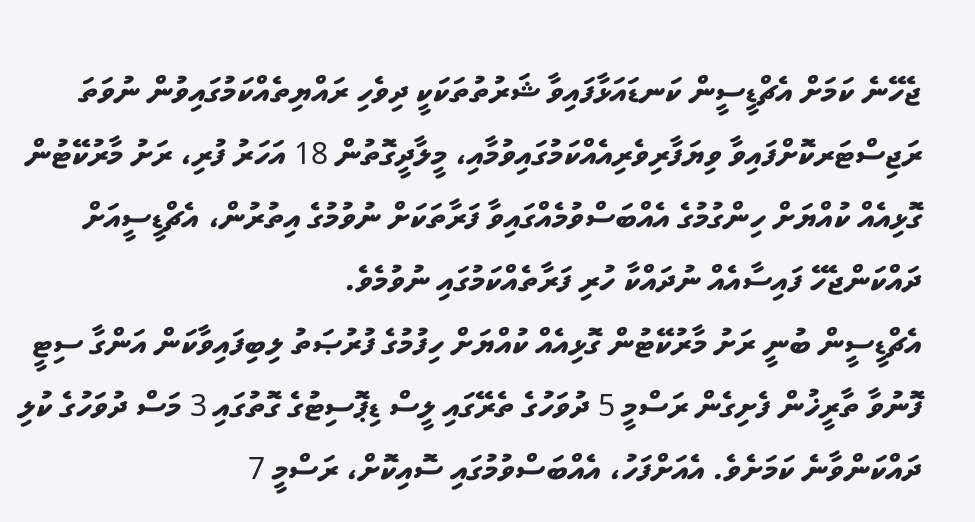ޖެހޭނެ ކަމަށް އެޗްޑީސީން ކަނޑައަޅާފައިވާ ޝަރުތުތަކަކީ ދިވެހި ރައްޔިތެއްކަމުގައިވުން ނުވަތަ ރަޖިސްޓަރކޮށްފައިވާ ވިޔަފާރިވެރިއެއްކަމުގައިވުމާއި، މީލާދީގޮތުން 18 އަހަރު ފުރި، ރަށު މާރުކޭޓުން ގޮޅިއެއް ކުއްޔަށް ހިންގުމުގެ އެއްބަސްވުމެއްގައިވާ ފަރާތަކަށް ނުވުމުގެ އިތުރުން، އެޗްޑީސީއަށް ދައްކަންޖެހޭ ފައިސާއެއް ނުދައްކާ ހުރި ފަރާތެއްކަމުގައި ނުވުމެވެ.
އެޗްޑީސީން ބުނީ ރަށު މާރުކޭޓުން ގޮޅިއެއް ކުއްޔަށް ހިފުމުގެ ފުރުޞަތު ލިބިފައިވާކަން އަންގާ ސިޓީ ފޮނުވާ ތާރީޚުން ފެށިގެން ރަސްމީ 5 ދުވަހުގެ ތެރޭގައި ލީސް ޑިޕޮސިޓުގެ ގޮތުގައި 3 މަސް ދުވަހުގެ ކުލި ދައްކަންވާނެ ކަމަށެވެ. އެއަށްފަހު، އެއްބަސްވުމުގައި ސޮއިކޮށް، ރަސްމީ 7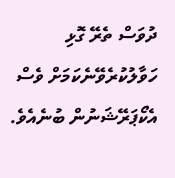ދުވަސް ތެރޭ ގޮޅި ހަވާލުކުރެވޭނެކަމަށް ވެސް އެކޯޕަރޭޝަނުން ބުނެއެވެ.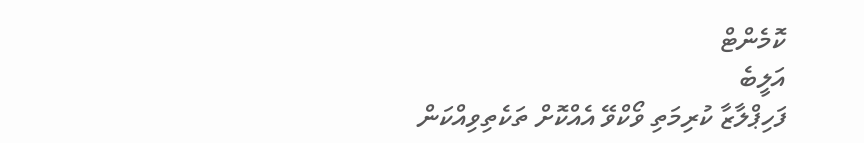ކޮމެންޓް
އަލީބެ
ފަހިޕްލާޒާ ކުރިމަތި ވޯކްވޭ އެއްކޮށް ތަކެތިވިއްކަން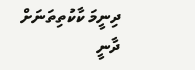ދިނީމަ ކާކުތިތަނަށް ދާނީ